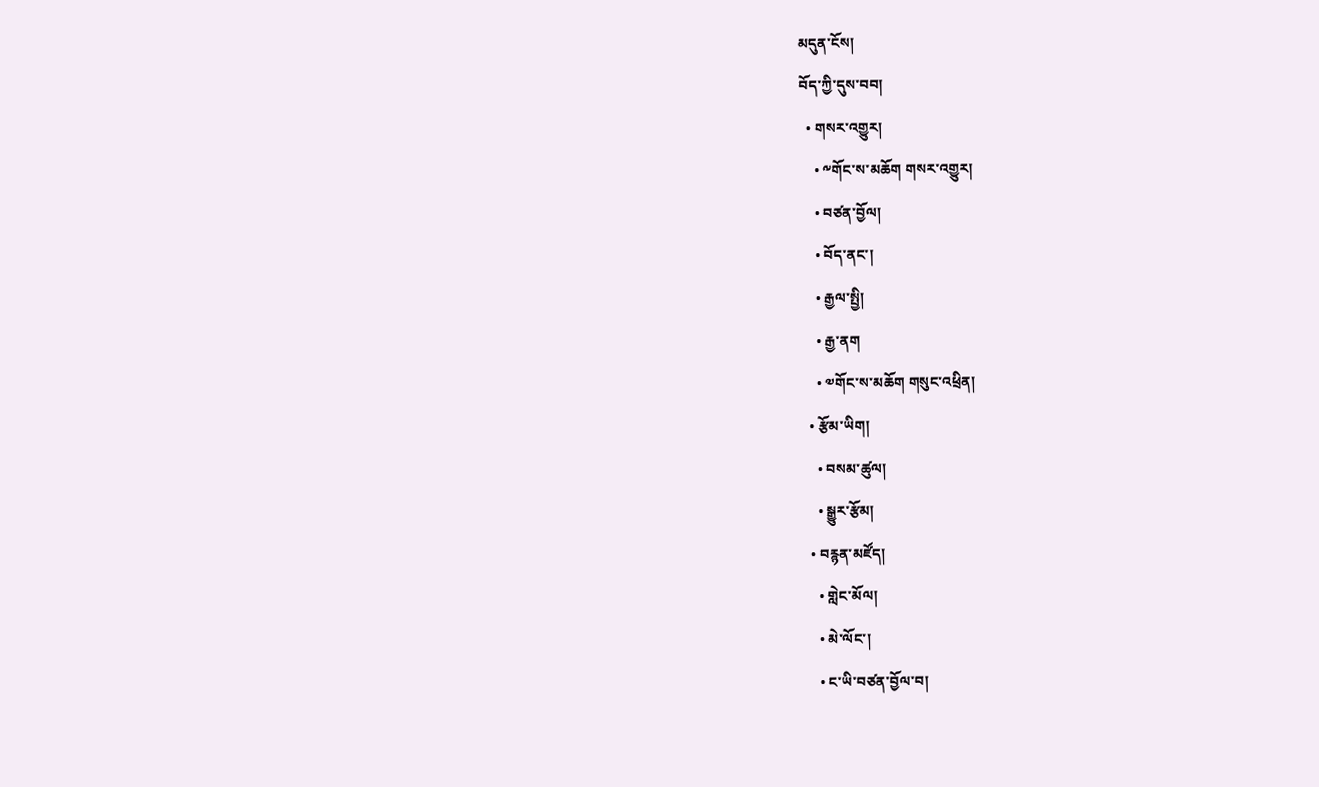མདུན་ངོས།
བོད་ཀྱི་དུས་བབ།
  • གསར་འགྱུར།
    • ༸གོང་ས་མཆོག གསར་འགྱུར།
    • བཙན་བྱོལ།
    • བོད་ནང་།
    • རྒྱལ་སྤྱི།
    • རྒྱ་ནག
    • ༧གོང་ས་མཆོག གསུང་འཕྲིན།
  • རྩོམ་ཡིག།
    • བསམ་ཚུལ།
    • སྒྱུར་རྩོམ།
  • བརྙན་མཛོད།
    • གླེང་མོལ།
    • མེ་ལོང་།
    • ང་ཡི་བཙན་བྱོལ་བ།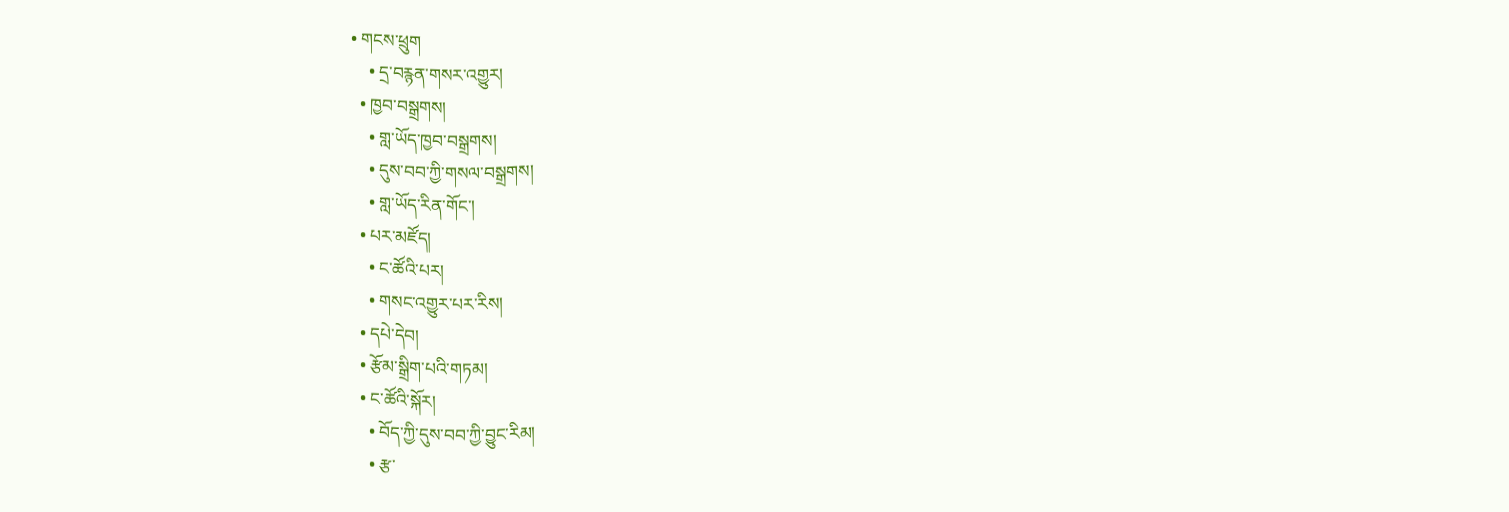• གངས་ཕྲུག
    • དྲ་བརྙན་གསར་འགྱུར།
  • ཁྱབ་བསྒྲགས།
    • གླ་ཡོད་ཁྱབ་བསྒྲགས།
    • དུས་བབ་ཀྱི་གསལ་བསྒྲགས།
    • གླ་ཡོད་རིན་གོང་།
  • པར་མཛོད།
    • ང་ཚོའི་པར།
    • གསང་འགྱུར་པར་རིས།
  • དཔེ་དེབ།
  • རྩོམ་སྒྲིག་པའི་གཏམ།
  • ང་ཚོའི་སྐོར།
    • བོད་ཀྱི་དུས་བབ་ཀྱི་བྱུང་རིམ།
    • རྩ་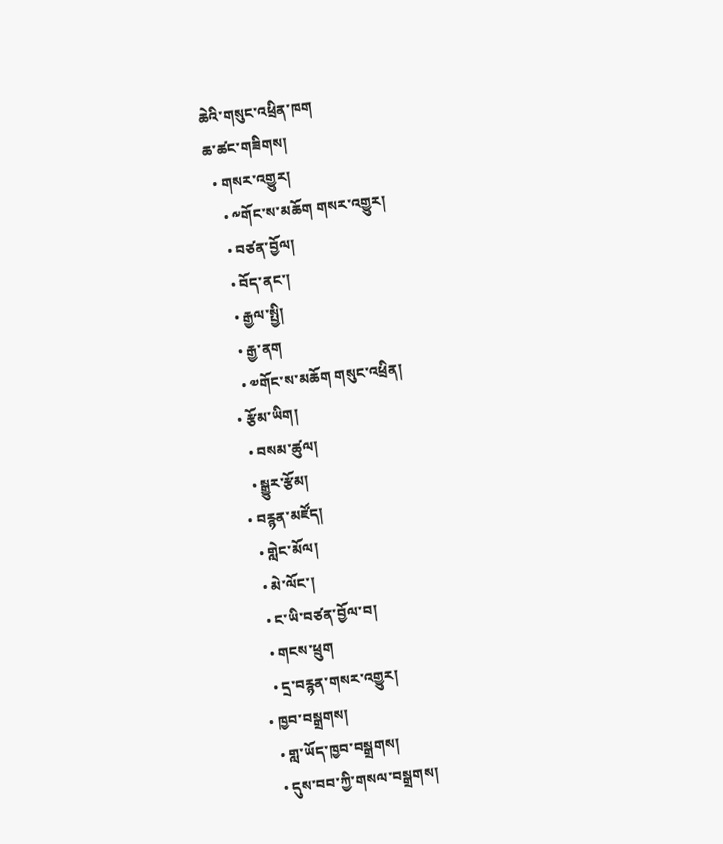ཆེའི་གསུང་འཕྲིན་ཁག
ཆ་ཚང་གཟིགས།
  • གསར་འགྱུར།
    • ༸གོང་ས་མཆོག གསར་འགྱུར།
    • བཙན་བྱོལ།
    • བོད་ནང་།
    • རྒྱལ་སྤྱི།
    • རྒྱ་ནག
    • ༧གོང་ས་མཆོག གསུང་འཕྲིན།
  • རྩོམ་ཡིག།
    • བསམ་ཚུལ།
    • སྒྱུར་རྩོམ།
  • བརྙན་མཛོད།
    • གླེང་མོལ།
    • མེ་ལོང་།
    • ང་ཡི་བཙན་བྱོལ་བ།
    • གངས་ཕྲུག
    • དྲ་བརྙན་གསར་འགྱུར།
  • ཁྱབ་བསྒྲགས།
    • གླ་ཡོད་ཁྱབ་བསྒྲགས།
    • དུས་བབ་ཀྱི་གསལ་བསྒྲགས།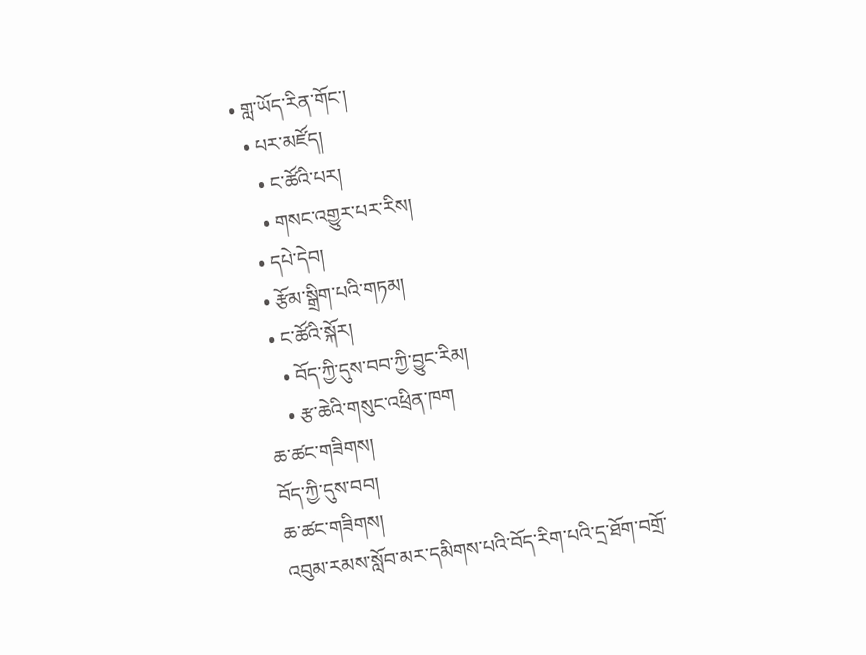• གླ་ཡོད་རིན་གོང་།
  • པར་མཛོད།
    • ང་ཚོའི་པར།
    • གསང་འགྱུར་པར་རིས།
  • དཔེ་དེབ།
  • རྩོམ་སྒྲིག་པའི་གཏམ།
  • ང་ཚོའི་སྐོར།
    • བོད་ཀྱི་དུས་བབ་ཀྱི་བྱུང་རིམ།
    • རྩ་ཆེའི་གསུང་འཕྲིན་ཁག
ཆ་ཚང་གཟིགས།
བོད་ཀྱི་དུས་བབ།
ཆ་ཚང་གཟིགས།
འབུམ་རམས་སློབ་མར་དམིགས་པའི་བོད་རིག་པའི་དྲ་ཐོག་བགྲོ་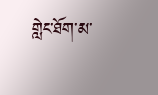གླེང་ཐོག་མ་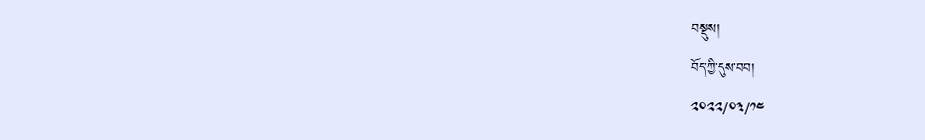བསྡུས།
བོད་ཀྱི་དུས་བབ།
༢༠༢༢/༠༣/༡༤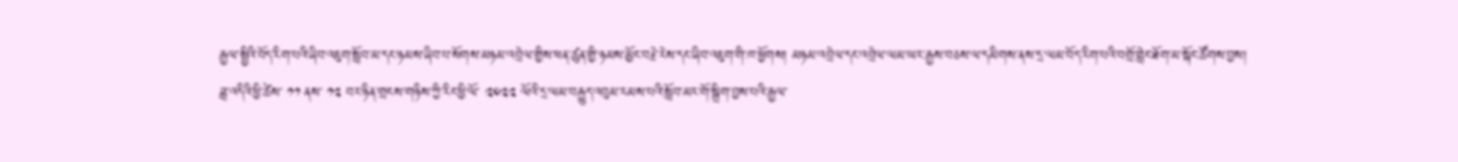རྒྱལ་སྤྱིའི་བོད་རིག་པའི་ཞིབ་འཇུག་སློབ་མ་དང་ཉམས་ཞིབ་པ་སོགས་མཉམ་འབྲེལ་གྱིས་ཕན་ཚུན་གྱི་ཉམས་མྱོང་བརྗེ་རེས་དང་ཞིབ་འཇུག་གི་ཁ་ཕྱོགས། མཉམ་འབྲེལ་དང་འབྲེལ་ལམ་ཡར་རྒྱས་བཅས་ལ་དམིགས་ནས་དྲ་ལམ་བོད་རིག་པའི་བགྲོ་གླེང་ཐོག་མ་སྐོང་ཚོགས་བྱས།
ཟླ་འདིའི་ཕྱི་ཚེས་ ༡༡ ནས་ ༡༢ བར་ཉིན་གྲངས་གཉིས་ཀྱི་རིང་ཕྱི་ལོ་ ༢༠༢༢ ལོའི་དྲ་ལམ་བརྒྱུད་འབུམ་རམས་པའི་སློབ་མར་གོ་སྒྲིག་བྱས་པའི་རྒྱལ་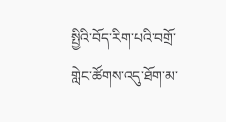སྤྱིའི་བོད་རིག་པའི་བགྲོ་གླེང་ཚོགས་འདུ་ཐོག་མ་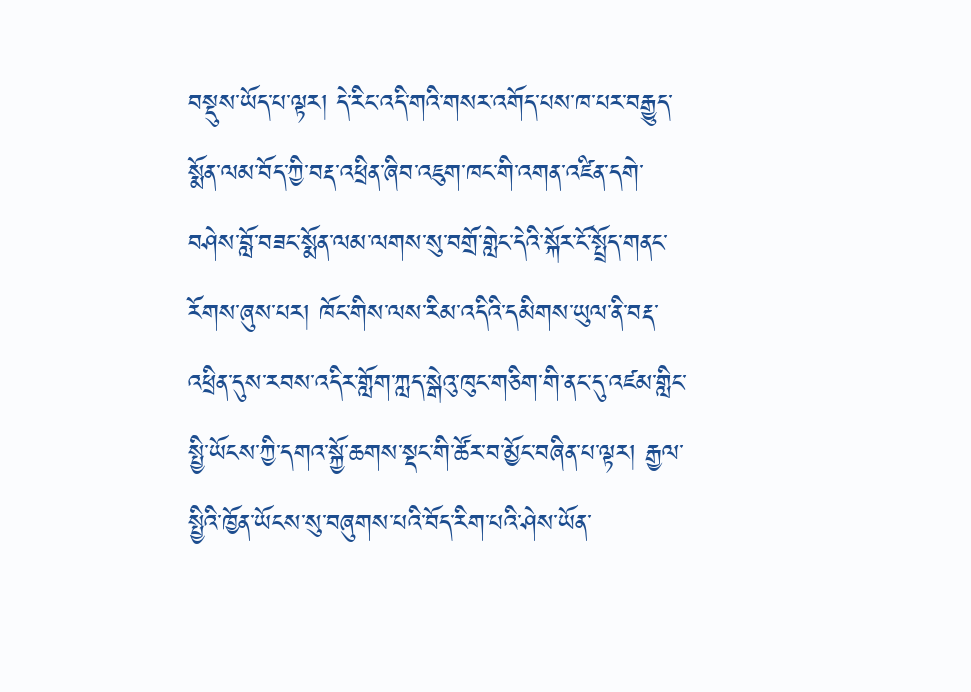བསྡུས་ཡོད་པ་ལྟར། དེ་རིང་འདི་གའི་གསར་འགོད་པས་ཁ་པར་བརྒྱུད་སྨོན་ལམ་བོད་ཀྱི་བརྡ་འཕྲིན་ཞིབ་འཇུག་ཁང་གི་འགན་འཛིན་དགེ་བཤེས་བློ་བཟང་སྨོན་ལམ་ལགས་སུ་བགྲོ་གླེང་དེའི་སྐོར་ངོ་སྤྲོད་གནང་རོགས་ཞུས་པར། ཁོང་གིས་ལས་རིམ་འདིའི་དམིགས་ཡུལ་ནི་བརྡ་འཕྲིན་དུས་རབས་འདིར་གློག་ཀླད་སྒེའུ་ཁུང་གཅིག་གི་ནང་དུ་འཛམ་གླིང་སྤྱི་ཡོངས་ཀྱི་དགའ་སྐྱོ་ཆགས་སྡང་གི་ཚོར་བ་མྱོང་བཞིན་པ་ལྟར། རྒྱལ་སྤྱིའི་ཁྱོན་ཡོངས་སུ་བཞུགས་པའི་བོད་རིག་པའི་ཤེས་ཡོན་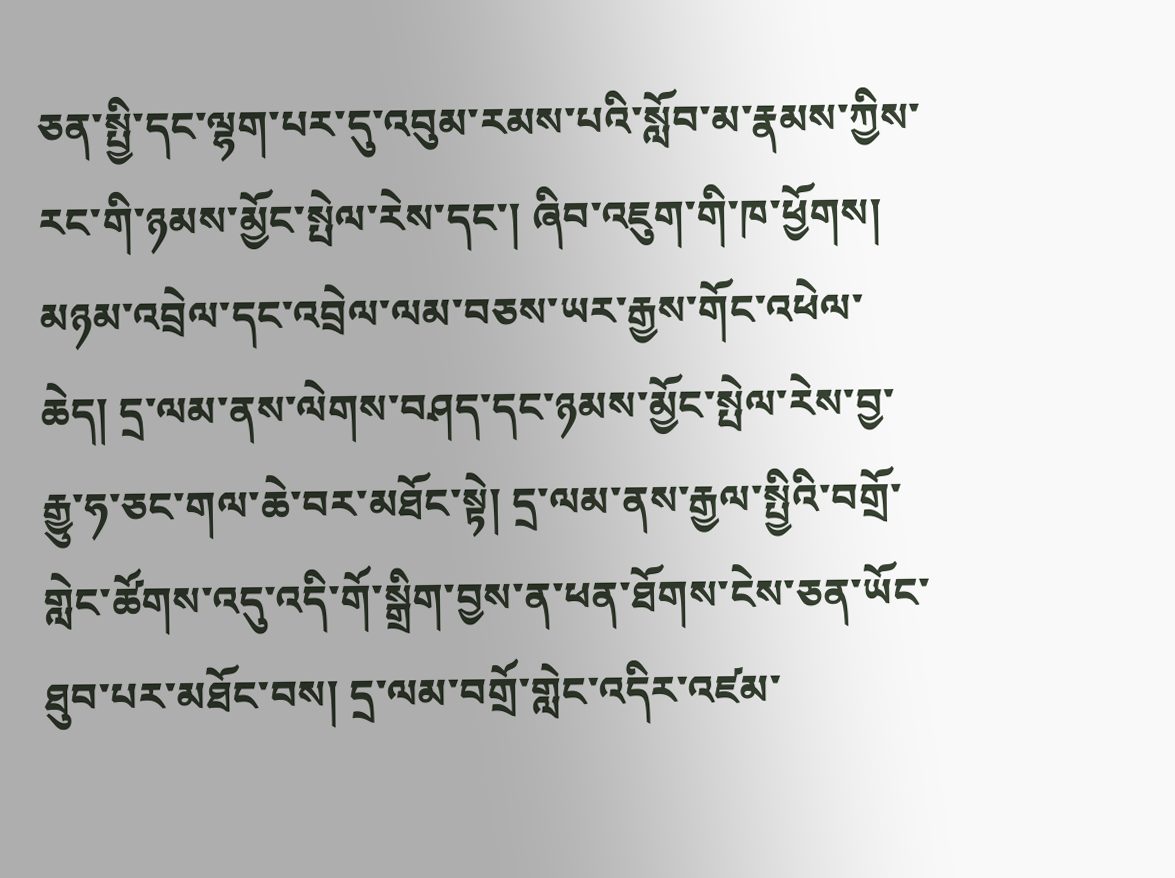ཅན་སྤྱི་དང་ལྷག་པར་དུ་འབུམ་རམས་པའི་སློབ་མ་རྣམས་ཀྱིས་རང་གི་ཉམས་མྱོང་སྤེལ་རེས་དང་། ཞིབ་འཇུག་གི་ཁ་ཕྱོགས། མཉམ་འབྲེལ་དང་འབྲེལ་ལམ་བཅས་ཡར་རྒྱས་གོང་འཕེལ་ཆེད། དྲ་ལམ་ནས་ལེགས་བཤད་དང་ཉམས་མྱོང་སྤེལ་རེས་བྱ་རྒྱུ་ཧ་ཅང་གལ་ཆེ་བར་མཐོང་སྟེ། དྲ་ལམ་ནས་རྒྱལ་སྤྱིའི་བགྲོ་གླེང་ཚོགས་འདུ་འདི་གོ་སྒྲིག་བྱས་ན་ཕན་ཐོགས་ངེས་ཅན་ཡོང་ཐུབ་པར་མཐོང་བས། དྲ་ལམ་བགྲོ་གླེང་འདིར་འཛམ་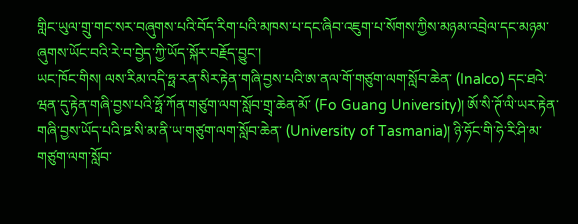གླིང་ཡུལ་གྲུ་གང་སར་བཞུགས་པའི་བོད་རིག་པའི་མཁས་པ་དང་ཞིབ་འཇུག་པ་སོགས་ཀྱིས་མཉམ་འབྲེལ་དང་མཉམ་ཞུགས་ཡོང་བའི་རེ་བ་བྱེད་ཀྱི་ཡོད་སྐོར་བརྗོད་བྱུང་།
ཡང་ཁོང་གིས། ལས་རིམ་འདི་ཧྥ་རན་སིར་རྟེན་གཞི་བྱས་པའི་ཨ་ནལ་གོ་གཙུག་ལག་སློབ་ཆེན་ (Inalco) དང་ཐའེ་ཝན་དུ་རྟེན་གཞི་བྱས་པའི་ཧྥོ་ཀོན་གཙུག་ལག་སློབ་གྲྭ་ཆེན་མོ་ (Fo Guang University)། ཨོ་སི་ཊོ་ལི་ཡར་རྟེན་གཞི་བྱས་ཡོད་པའི་ཋ་སི་མ་ནི་ཡ་གཙུག་ལག་སློབ་ཆེན་ (University of Tasmania)། ཉི་ཧོང་གི་ཧེ་རི་ཤི་མ་གཙུག་ལག་སློབ་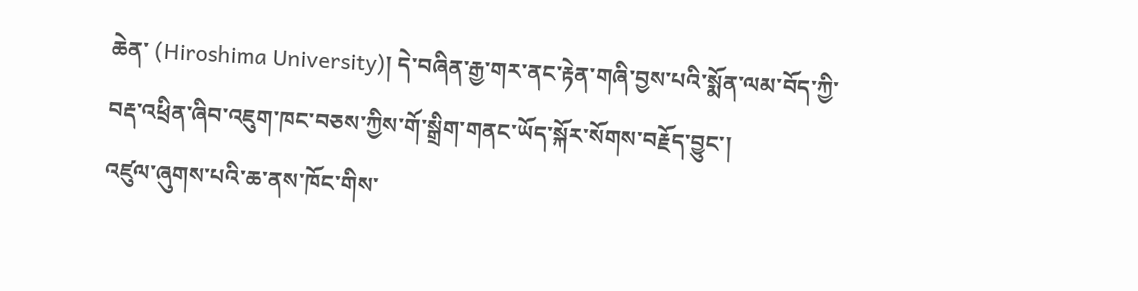ཆེན་ (Hiroshima University)། དེ་བཞིན་རྒྱ་གར་ནང་རྟེན་གཞི་བྱས་པའི་སྨོན་ལམ་བོད་ཀྱི་བརྡ་འཕྲིན་ཞིབ་འཇུག་ཁང་བཅས་ཀྱིས་གོ་སྒྲིག་གནང་ཡོད་སྐོར་སོགས་བརྗོད་བྱུང་།
འཛུལ་ཞུགས་པའི་ཆ་ནས་ཁོང་གིས་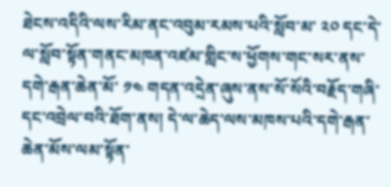ཐེངས་འདིའི་ལས་རིམ་ནང་འབུམ་རམས་པའི་སློབ་མ་ ༢༠ དང་དེ་ལ་སློབ་སྟོན་གནང་མཁན་འཛམ་གླིང་ས་ཕྱོགས་གང་སར་ནས་དགེ་རྒན་ཆེན་མོ་ ༡༤ གདན་འདྲེན་ཞུས་ནས་སོ་སོའི་བརྗོད་གཞི་དང་འབྲེལ་བའི་ཐོག་ནས། དེ་ལ་ཆེད་ལས་མཁས་པའི་དགེ་རྒན་ཆེན་མོས་ལམ་སྟོན་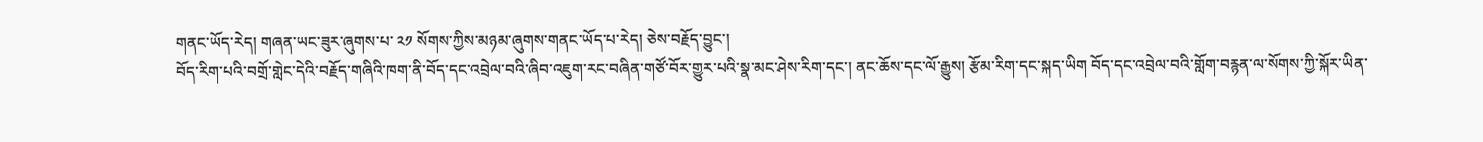གནང་ཡོད་རེད། གཞན་ཡང་ཟུར་ཞུགས་པ་ ༢༡ སོགས་ཀྱིས་མཉམ་ཞུགས་གནང་ཡོད་པ་རེད། ཅེས་བརྗོད་བྱུང་།
བོད་རིག་པའི་བགྲོ་གླེང་དེའི་བརྗོད་གཞིའི་ཁག་ནི་བོད་དང་འབྲེལ་བའི་ཞིབ་འཇུག་རང་བཞིན་གཙོ་བོར་གྱུར་པའི་སྣ་མང་ཤེས་རིག་དང་། ནང་ཆོས་དང་ལོ་རྒྱུས། རྩོམ་རིག་དང་སྐད་ཡིག བོད་དང་འབྲེལ་བའི་གློག་བརྙན་ལ་སོགས་ཀྱི་སྐོར་ཡིན་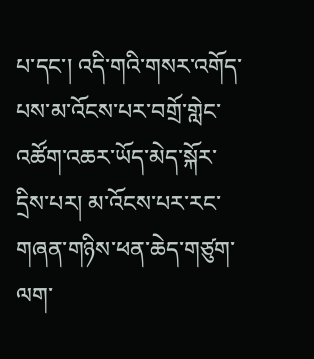པ་དང་། འདི་གའི་གསར་འགོད་པས་མ་འོངས་པར་བགྲོ་གླེང་འཚོག་འཆར་ཡོད་མེད་སྐོར་དྲིས་པར། མ་འོངས་པར་རང་གཞན་གཉིས་ཕན་ཆེད་གཙུག་ལག་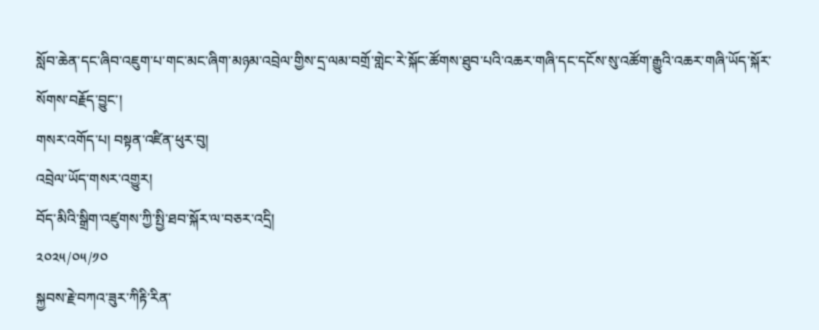སློབ་ཆེན་དང་ཞིབ་འཇུག་པ་གང་མང་ཞིག་མཉམ་འབྲེལ་གྱིས་དྲ་ལམ་བགྲོ་གླེང་རེ་སྐོང་ཚོགས་ཐུབ་པའི་འཆར་གཞི་དང་དངོས་སུ་འཚོག་རྒྱུའི་འཆར་གཞི་ཡོད་སྐོར་སོགས་བརྗོད་བྱུང་།
གསར་འགོད་པ། བསྟན་འཛིན་ཕུར་བུ།
འབྲེལ་ཡོད་གསར་འགྱུར།
བོད་མིའི་སྒྲིག་འཛུགས་ཀྱི་སྤྱི་ཐབ་སྐོར་ལ་བཅར་འདྲི།
༢༠༢༥/༠༥/༡༠
སྐྱབས་རྗེ་བཀའ་ཟུར་ཀིརྟི་རིན་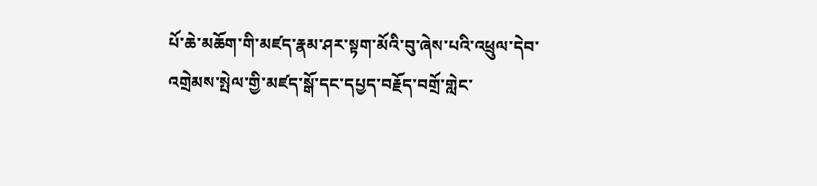པོ་ཆེ་མཆོག་གི་མཛད་རྣམ་ཤར་སྟག་མོའི་བུ་ཞེས་པའི་འཕྲུལ་དེབ་འགྲེམས་སྤེལ་གྱི་མཛད་སྒོ་དང་དཔྱད་བརྗོད་བགྲོ་གླེང་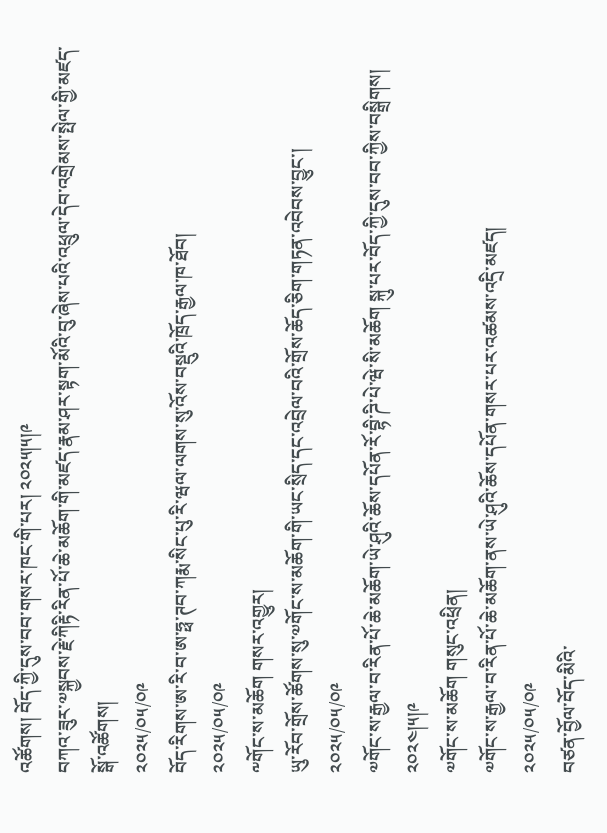འཚོགས། བོད་ཀྱི་དུས་བབ་གསར་ཁང་གི་པར། ༢༠༢༥།༥།༩
བཀའ་ཟུར་༧སྐྱབས་རྗེ་ཀིརྟི་རིན་པོ་ཆེ་མཆོག་གི་མཛད་རྣམ་ཤར་སྟག་མོའི་བུ་ཞེས་པའི་འཕྲུལ་དེབ་འགྲེམས་སྤེལ་གྱི་མཛད་སྒོ་འཚོགས།
༢༠༢༥/༠༥/༠༩
བོད་རིགས་ཨ་རི་བ་ཨ་ཧྥ་ཊབ་ཀརྨ་སིང་པུ་རི་ཝལ་ལགས་སུ་འོས་བསྡུའི་ཁྲོད་རྒྱལ་ཁ་ཐོབ།
༢༠༢༥/༠༥/༠༩
༸གོང་ས་མཆོག གསར་འགྱུར།
ཡུ་རོབ་གྲོས་ཚོགས་སུ་༧གོང་ས་མཆོག་གི་ཡང་སྲིད་དང་འབྲེལ་བའི་གྲོས་ཆོད་ཅིག་གཏན་འབེབས་བྱུང་།
༢༠༢༥/༠༥/༠༩
༧གོང་ས་རྒྱལ་བ་རིན་པོ་ཆེ་མཆོག་ཡེ་ཤུའི་ཆོས་དཔོན་རོ་བྷི་ཌི་པེ་ཝེ་སི་མཆོག སྐུ་པར་བོད་ཀྱི་དུས་བབ་ཀྱིས་བསྒྲིགས། ༢༠༢༤།༥།༩
༧གོང་ས་མཆོག གསུང་འཕྲིན།
༧གོང་ས་རྒྱལ་བ་རིན་པོ་ཆེ་མཆོག་ནས་ཡེ་ཤུའི་ཆོས་དཔོན་གསར་པར་འཚམས་འདྲི་མཛད།
༢༠༢༥/༠༥/༠༩
བཙན་བྱོལ་བོད་མིའི་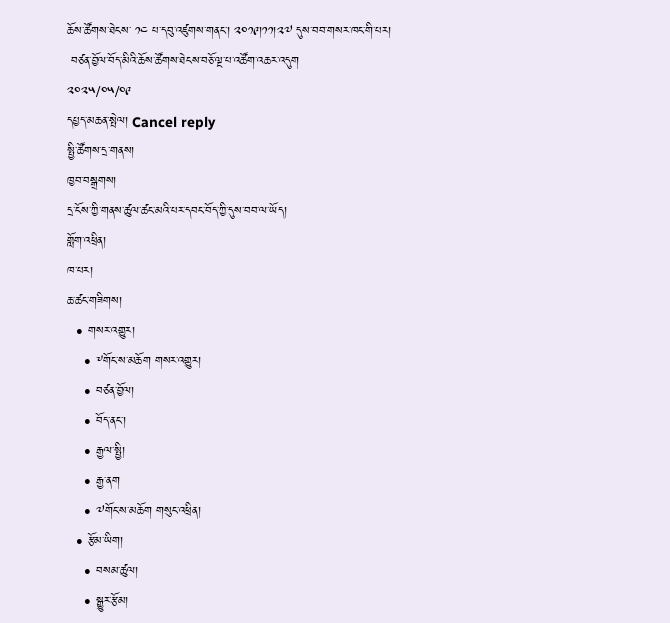ཆོས་ཚོགས་ཐེངས་ ༡༤ པ་དབུ་འཛུགས་གནང་། ༢༠༡༩།༡༡།༢༧ དུས་བབ་གསར་ཁང་གི་པར།
 བཙན་བྱོལ་བོད་མིའི་ཆོས་ཚོགས་ཐེངས་བཅོ་ལྔ་པ་འཚོག་འཆར་འདུག
༢༠༢༥/༠༥/༠༩
དཔྱད་མཆན་སྤེལ། Cancel reply
སྤྱི་ཚོགས་དྲ་གནས།
ཁྱབ་བསྒྲགས།
དྲ་ངོས་ཀྱི་གནས་ཚུལ་ཚང་མའི་པར་དབང་བོད་ཀྱི་དུས་བབ་ལ་ཡོད།
གློག་འཕྲིན།
ཁ་པར།
ཆ་ཚང་གཟིགས།
  • གསར་འགྱུར།
    • ༸གོང་ས་མཆོག གསར་འགྱུར།
    • བཙན་བྱོལ།
    • བོད་ནང་།
    • རྒྱལ་སྤྱི།
    • རྒྱ་ནག
    • ༧གོང་ས་མཆོག གསུང་འཕྲིན།
  • རྩོམ་ཡིག།
    • བསམ་ཚུལ།
    • སྒྱུར་རྩོམ།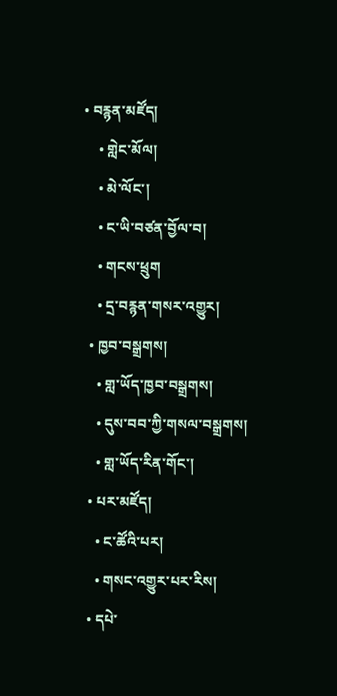• བརྙན་མཛོད།
    • གླེང་མོལ།
    • མེ་ལོང་།
    • ང་ཡི་བཙན་བྱོལ་བ།
    • གངས་ཕྲུག
    • དྲ་བརྙན་གསར་འགྱུར།
  • ཁྱབ་བསྒྲགས།
    • གླ་ཡོད་ཁྱབ་བསྒྲགས།
    • དུས་བབ་ཀྱི་གསལ་བསྒྲགས།
    • གླ་ཡོད་རིན་གོང་།
  • པར་མཛོད།
    • ང་ཚོའི་པར།
    • གསང་འགྱུར་པར་རིས།
  • དཔེ་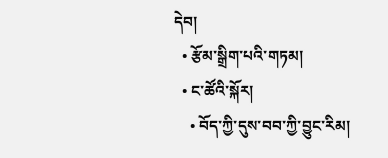དེབ།
  • རྩོམ་སྒྲིག་པའི་གཏམ།
  • ང་ཚོའི་སྐོར།
    • བོད་ཀྱི་དུས་བབ་ཀྱི་བྱུང་རིམ།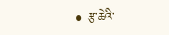• རྩ་ཆེའི་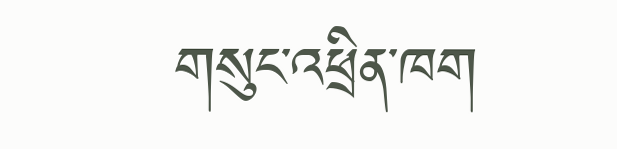གསུང་འཕྲིན་ཁག